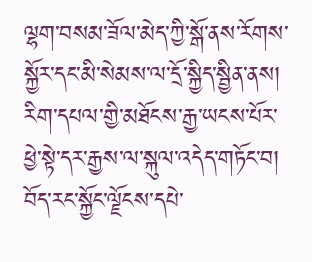ལྷག་བསམ་ཟོལ་མེད་ཀྱི་སྒོ་ནས་རོགས་སྐྱོར་དང་མི་སེམས་ལ་དྲོ་སྐྱིད་སྦྱིན་ནས། རིག་དཔལ་གྱི་མཐོངས་རྒྱ་ཡངས་པོར་ཕྱེ་སྟེ་དར་རྒྱས་ལ་སྐུལ་འདེད་གཏོང་བ།
བོད་རང་སྐྱོང་ལྗོངས་དཔེ་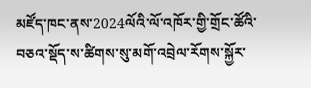མཛོད་ཁང་ནས་2024ལོའི་ལོ་འཁོར་གྱི་གྲོང་ཚོའི་བཅའ་སྡོད་ས་ཚིགས་སུ་མགོ་འབྲེལ་རོགས་སྐྱོར་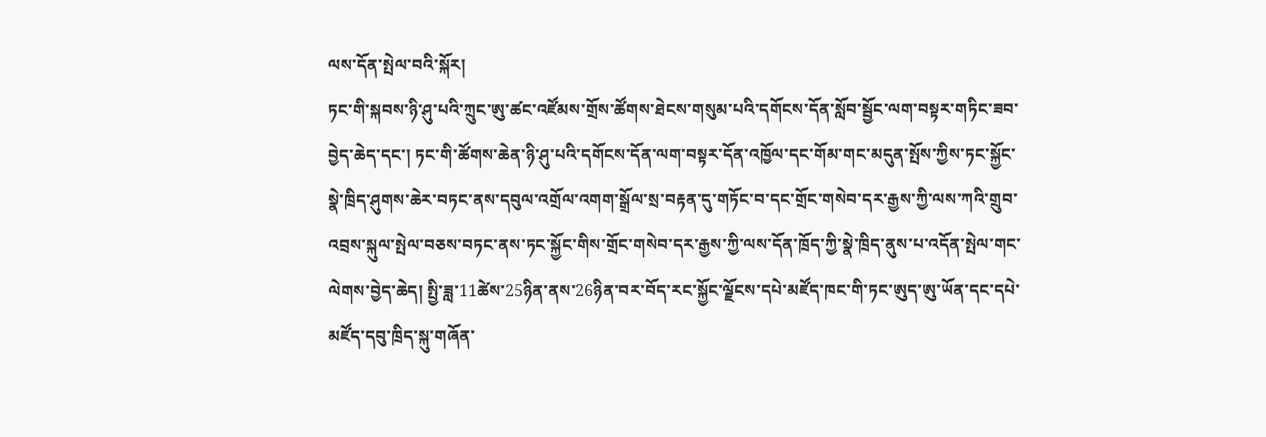ལས་དོན་སྤེལ་བའི་སྐོར།
ཏང་གི་སྐབས་ཉི་ཤུ་པའི་ཀྲུང་ཨུ་ཚང་འཛོམས་གྲོས་ཚོགས་ཐེངས་གསུམ་པའི་དགོངས་དོན་སློབ་སྦྱོང་ལག་བསྟར་གཏིང་ཟབ་བྱེད་ཆེད་དང་། ཏང་གི་ཚོགས་ཆེན་ཉི་ཤུ་པའི་དགོངས་དོན་ལག་བསྟར་དོན་འཁྱོལ་དང་གོམ་གང་མདུན་སྤོས་ཀྱིས་ཏང་སྐྱོང་སྣེ་ཁྲིད་ཤུགས་ཆེར་བཏང་ནས་དབུལ་འགྲོལ་འགག་སྒྲོལ་སྲ་བརྟན་དུ་གཏོང་བ་དང་གྲོང་གསེབ་དར་རྒྱས་ཀྱི་ལས་ཀའི་གྲུབ་འབྲས་སྐུལ་སྤེལ་བཅས་བཏང་ནས་ཏང་སྐྱོང་གིས་གྲོང་གསེབ་དར་རྒྱས་ཀྱི་ལས་དོན་ཁྲོད་ཀྱི་སྣེ་ཁྲིད་ནུས་པ་འདོན་སྤེལ་གང་ལེགས་བྱེད་ཆེད། སྤྱི་ཟླ་11ཚེས་25ཉིན་ནས་26ཉིན་བར་བོད་རང་སྐྱོང་ལྗོངས་དཔེ་མཛོད་ཁང་གི་ཏང་ཨུད་ཨུ་ཡོན་དང་དཔེ་མཛོད་དབུ་ཁྲིད་སྐུ་གཞོན་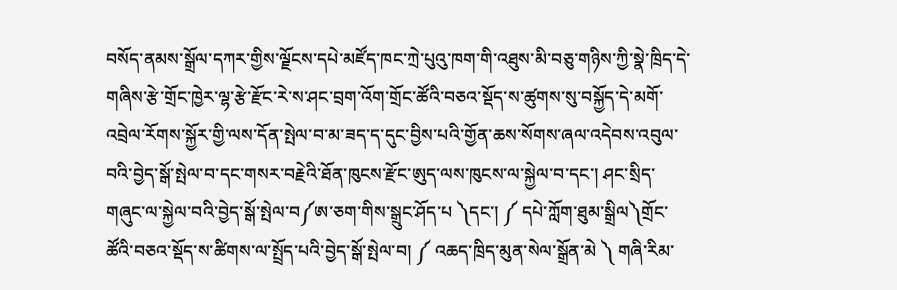བསོད་ནམས་སྒྲོལ་དཀར་གྱིས་ལྗོངས་དཔེ་མཛོད་ཁང་ཀྲེ་པུའུ་ཁག་གི་འཐུས་མི་བཅུ་གཉིས་ཀྱི་སྣེ་ཁྲིད་དེ་གཞིས་རྩེ་གྲོང་ཁྱེར་ལྷ་རྩེ་རྫོང་རེ་ས་ཤང་བྲག་འོག་གྲོང་ཚོའི་བཅའ་སྡོད་ས་ཚུགས་སུ་བསྐྱོད་དེ་མགོ་འབྲེལ་རོགས་སྐྱོར་གྱི་ལས་དོན་སྤེལ་བ་མ་ཟད་ད་དུང་བྱིས་པའི་གྱོན་ཆས་སོགས་ཞལ་འདེབས་འབུལ་བའི་བྱེད་སྒོ་སྤེལ་བ་དང་གསར་བརྗེའི་ཐོན་ཁུངས་རྫོང་ཨུད་ལས་ཁུངས་ལ་སྐྱེལ་བ་དང་། ཤང་སྲིད་གཞུང་ལ་སྐྱེལ་བའི་བྱེད་སྒོ་སྤེལ་བ༼ཨ་ཅག་གིས་སྒྲུང་ཤོད་པ ༽དང་། ༼ དཔེ་ཀློག་ཐུམ་སྒྲིལ༽གྲོང་ཚོའི་བཅའ་སྡོད་ས་ཚིགས་ལ་སྤྲོད་པའི་བྱེད་སྒོ་སྤེལ་བ། ༼ འཆད་ཁྲིད་མུན་སེལ་སྒྲོན་མེ ༽ གཞི་རིམ་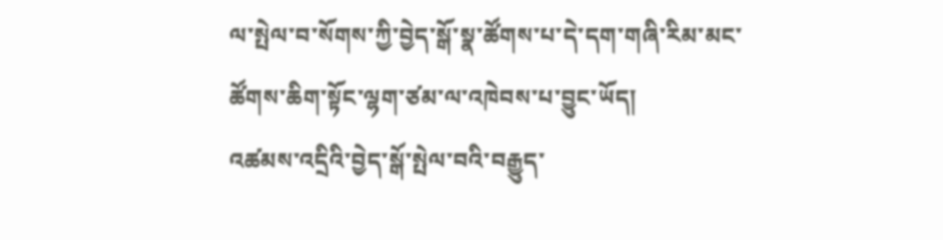ལ་སྤེལ་བ་སོགས་ཀྱི་བྱེད་སྒོ་སྣ་ཚོགས་པ་དེ་དག་གཞི་རིམ་མང་ཚོགས་ཆིག་སྟོང་ལྷག་ཙམ་ལ་འཁེབས་པ་བྱུང་ཡོད།
འཚམས་འདྲིའི་བྱེད་སྒོ་སྤེལ་བའི་བརྒྱུད་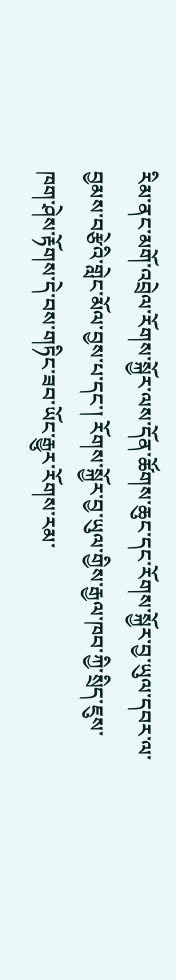རིམ་ནང་མགོ་འབྲེལ་རོགས་སྐྱོར་ལས་དོན་ཚོགས་ཆུང་དང་རོགས་སྐྱོར་བྱ་ཡུལ་དབར་ལ་བྱམས་བརྩེའི་གླེང་མོལ་བྱས་པ་དང་། རོགས་སྐྱོར་བྱ་ཡུལ་གྱིས་རྒྱལ་ཁབ་ཀྱི་སྲིད་ཇུས་ཁག་ཤེས་རྟོགས་དེ་བས་གཏིང་ཟབ་ཡོང་རྒྱུར་རོགས་རམ་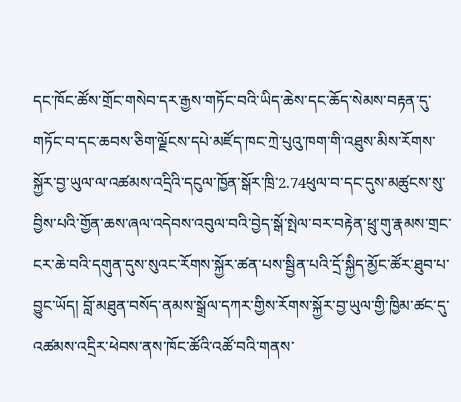དང་ཁོང་ཚོས་གྲོང་གསེབ་དར་རྒྱས་གཏོང་བའི་ཡིད་ཆེས་དང་ཆོད་སེམས་བརྟན་དུ་གཏོང་བ་དང་ཆབས་ཅིག་ལྗོངས་དཔེ་མཛོད་ཁང་ཀྲེ་པུའུ་ཁག་གི་འཐུས་མིས་རོགས་སྐྱོར་བྱ་ཡུལ་ལ་འཚམས་འདྲིའི་དངུལ་ཁྱོན་སྒོར་ཁྲི་2.74ཕུལ་བ་དང་དུས་མཚུངས་སུ་བྱིས་པའི་གྱོན་ཆས་ཞལ་འདེབས་འབུལ་བའི་བྱེད་སྒོ་སྤེལ་བར་བརྟེན་ཕྲུ་གུ་རྣམས་གྲང་ངར་ཆེ་བའི་དགུན་དུས་སུའང་རོགས་སྐྱོར་ཚན་པས་སྦྱིན་པའི་དྲོ་སྐྱིད་མྱོང་ཚོར་ཐུབ་པ་བྱུང་ཡོད། བློ་མཐུན་བསོད་ནམས་སྒྲོལ་དཀར་གྱིས་རོགས་སྐྱོར་བྱ་ཡུལ་གྱི་ཁྱིམ་ཚང་དུ་འཚམས་འདྲིར་ཕེབས་ནས་ཁོང་ཚོའི་འཚོ་བའི་གནས་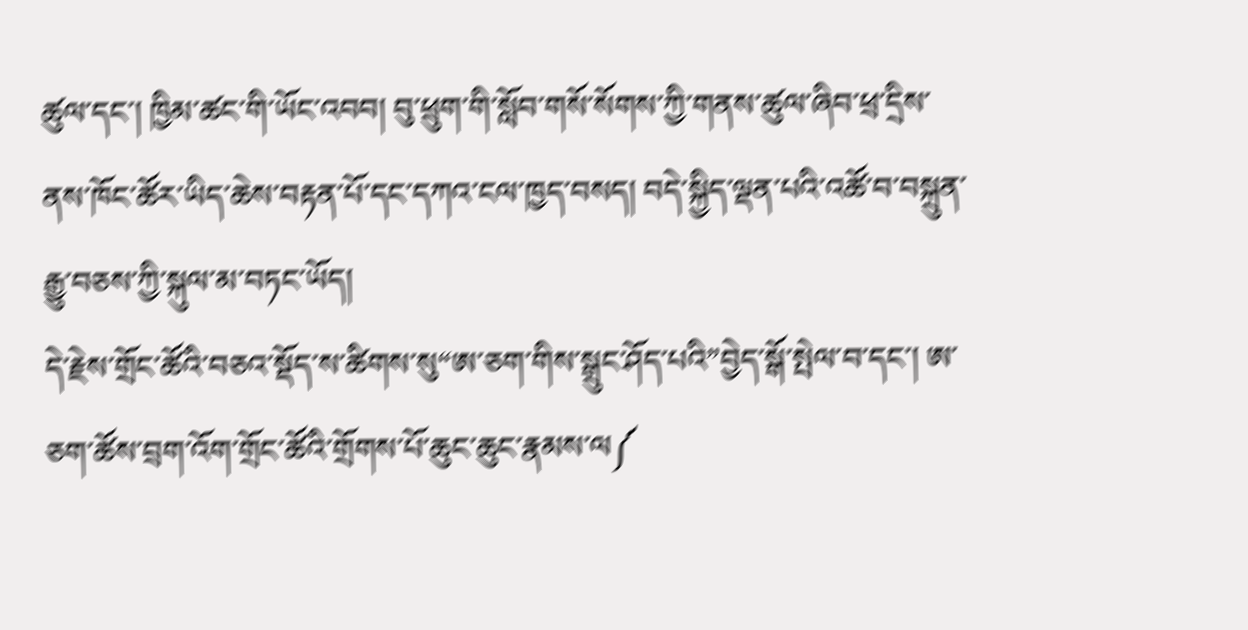ཚུལ་དང་། ཁྱིམ་ཚང་གི་ཡོང་འབབ། བུ་ཕྲུག་གི་སློབ་གསོ་སོགས་ཀྱི་གནས་ཚུལ་ཞིབ་ཕྲ་དྲིས་ནས་ཁོང་ཚོར་ཡིད་ཆེས་བརྟན་པོ་དང་དཀའ་ངལ་ཁྱད་བསད། བདེ་སྐྱིད་ལྡན་པའི་འཚོ་བ་བསྐྲུན་རྒྱུ་བཅས་ཀྱི་སྐུལ་མ་བཏང་ཡོད།
དེ་རྗེས་གྲོང་ཚོའི་བཅའ་སྡོད་ས་ཚིགས་སུ“ཨ་ཅག་གིས་སྒྲུང་ཤོད་པའི”བྱེད་སྒོ་སྤེལ་བ་དང་། ཨ་ཅག་ཚོས་བྲག་འོག་གྲོང་ཚོའི་གྲོགས་པོ་ཆུང་ཆུང་རྣམས་ལ༼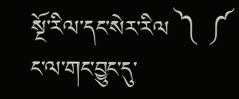སྔོ་རིལ་དང་སེར་རིལ ༽ ༼ ང་ལ་གང་བྱུང་དུ་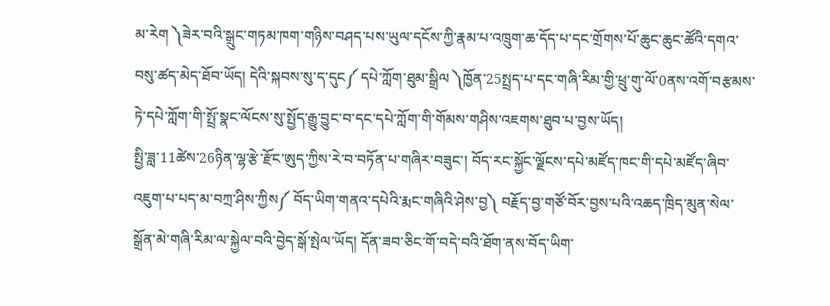མ་རེག ༽ཟེར་བའི་སྒྲུང་གཏམ་ཁག་གཉིས་བཤད་པས་ཡུལ་དངོས་ཀྱི་རྣམ་པ་འཁྲུག་ཆ་དོད་པ་དང་གྲོགས་པོ་ཆུང་ཆུང་ཚོའི་དགའ་བསུ་ཚད་མེད་ཐོབ་ཡོད། དེའི་སྐབས་སུ་ད་དུང༼ དཔེ་ཀློག་ཐུམ་སྒྲིལ ༽ཁྱོན་25སྤྲད་པ་དང་གཞི་རིམ་གྱི་ཕྲུ་གུ་ལོ་0ནས་འགོ་བརྩམས་ཏེ་དཔེ་ཀློག་གི་སྤྲོ་སྣང་ལོངས་སུ་སྤྱོད་རྒྱུ་བྱུང་བ་དང་དཔེ་ཀློག་གི་གོམས་གཤིས་འཇགས་ཐུབ་པ་བྱས་ཡོད།
སྤྱི་ཟླ་11ཚེས་26ཉིན་ལྷ་རྩེ་རྫོང་ཨུད་ཀྱིས་རེ་བ་བཏོན་པ་གཞིར་བཟུང་། བོད་རང་སྐྱོང་ལྗོངས་དཔེ་མཛོད་ཁང་གི་དཔེ་མཛོད་ཞིབ་འཇུག་པ་པད་མ་བཀྲ་ཤིས་ཀྱིས༼ བོད་ཡིག་གནའ་དཔེའི་རྨང་གཞིའི་ཤེས་བྱ༽ བརྗོད་བྱ་གཙོ་བོར་བྱས་པའི་འཆད་ཁྲིད་མུན་སེལ་སྒྲོན་མེ་གཞི་རིམ་ལ་སྐྱེལ་བའི་བྱེད་སྒོ་སྤེལ་ཡོད། དོན་ཟབ་ཅིང་གོ་བདེ་བའི་ཐོག་ནས་བོད་ཡིག་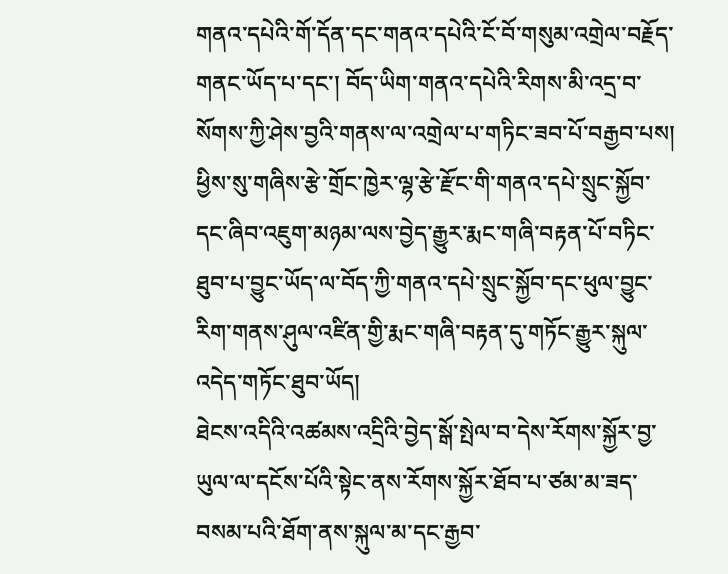གནའ་དཔེའི་གོ་དོན་དང་གནའ་དཔེའི་ངོ་བོ་གསུམ་འགྲེལ་བརྗོད་གནང་ཡོད་པ་དང་། བོད་ཡིག་གནའ་དཔེའི་རིགས་མི་འདྲ་བ་སོགས་ཀྱི་ཤེས་བྱའི་གནས་ལ་འགྲེལ་པ་གཏིང་ཟབ་པོ་བརྒྱབ་པས། ཕྱིས་སུ་གཞིས་རྩེ་གྲོང་ཁྱེར་ལྷ་རྩེ་རྫོང་གི་གནའ་དཔེ་སྲུང་སྐྱོབ་དང་ཞིབ་འཇུག་མཉམ་ལས་བྱེད་རྒྱུར་རྨང་གཞི་བརྟན་པོ་བཏིང་ཐུབ་པ་བྱུང་ཡོད་ལ་བོད་ཀྱི་གནའ་དཔེ་སྲུང་སྐྱོབ་དང་ཕུལ་བྱུང་རིག་གནས་ཤུལ་འཛིན་གྱི་རྨང་གཞི་བརྟན་དུ་གཏོང་རྒྱུར་སྐུལ་འདེད་གཏོང་ཐུབ་ཡོད།
ཐེངས་འདིའི་འཚམས་འདྲིའི་བྱེད་སྒོ་སྤེལ་བ་དེས་རོགས་སྐྱོར་བྱ་ཡུལ་ལ་དངོས་པོའི་སྟེང་ནས་རོགས་སྐྱོར་ཐོབ་པ་ཙམ་མ་ཟད་བསམ་པའི་ཐོག་ནས་སྐུལ་མ་དང་རྒྱབ་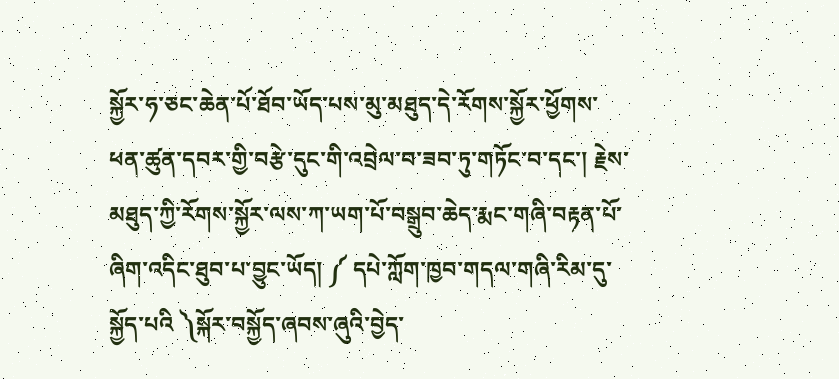སྐྱོར་ཧ་ཅང་ཆེན་པོ་ཐོབ་ཡོད་པས་མུ་མཐུད་དེ་རོགས་སྐྱོར་ཕྱོགས་ཕན་ཚུན་དབར་གྱི་བརྩེ་དུང་གི་འབྲེལ་བ་ཟབ་ཏུ་གཏོང་བ་དང་། རྗེས་མཐུད་ཀྱི་རོགས་སྐྱོར་ལས་ཀ་ཡག་པོ་བསྒྲུབ་ཆེད་རྨང་གཞི་བརྟན་པོ་ཞིག་འདིང་ཐུབ་པ་བྱུང་ཡོད། ༼ དཔེ་ཀློག་ཁྱབ་གདལ་གཞི་རིམ་དུ་སྐྱོད་པའི ༽སྐོར་བསྐྱོད་ཞབས་ཞུའི་བྱེད་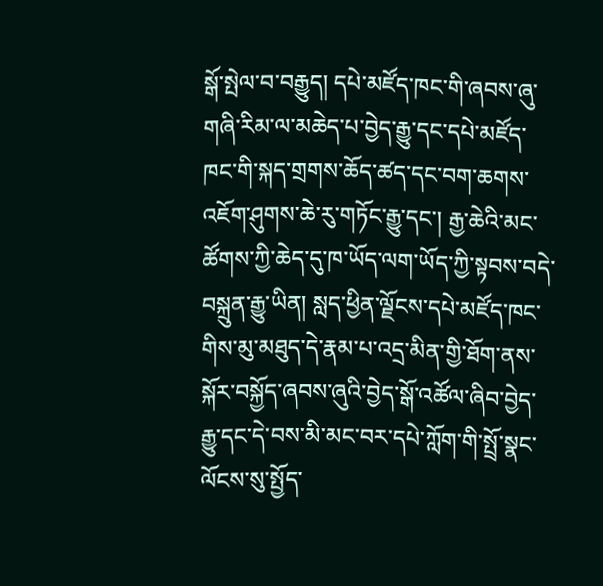སྒོ་སྤེལ་བ་བརྒྱུད། དཔེ་མཛོད་ཁང་གི་ཞབས་ཞུ་གཞི་རིམ་ལ་མཆེད་པ་བྱེད་རྒྱུ་དང་དཔེ་མཛོད་ཁང་གི་སྐད་གྲགས་ཆོད་ཚད་དང་བག་ཆགས་འཇོག་ཤུགས་ཆེ་རུ་གཏོང་རྒྱུ་དང་། རྒྱ་ཆེའི་མང་ཚོགས་ཀྱི་ཆེད་དུ་ཁ་ཡོད་ལག་ཡོད་ཀྱི་སྟབས་བདེ་བསྐྲུན་རྒྱུ་ཡིན། སླད་ཕྱིན་ལྗོངས་དཔེ་མཛོད་ཁང་གིས་མུ་མཐུད་དེ་རྣམ་པ་འདྲ་མིན་གྱི་ཐོག་ནས་སྐོར་བསྐྱོད་ཞབས་ཞུའི་བྱེད་སྒོ་འཚོལ་ཞིབ་བྱེད་རྒྱུ་དང་དེ་བས་མི་མང་བར་དཔེ་ཀློག་གི་སྤྲོ་སྣང་ལོངས་སུ་སྤྱོད་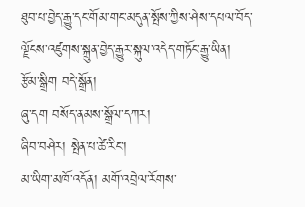ཐུབ་པ་བྱེད་རྒྱུ་དང་གོམ་གང་མདུན་སྤོས་ཀྱིས་ཤེས་དཔལ་བོད་ལྗོངས་འཛུགས་སྐྲུན་བྱེད་རྒྱུར་སྐུལ་འདེད་གཏོང་རྒྱུ་ཡིན།
རྩོམ་སྒྲིག བདེ་སྒྲོན།
ཞུ་དག བསོད་ནམས་སྒྲོལ་དཀར།
ཞིབ་བཤེར། སྤེན་པ་ཚེ་རིང་།
མ་ཡིག་མཁོ་འདོན། མགོ་འབྲེལ་རོགས་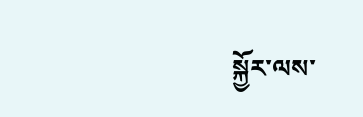སྐྱོར་ལས་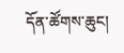དོན་ཚོགས་ཆུང།